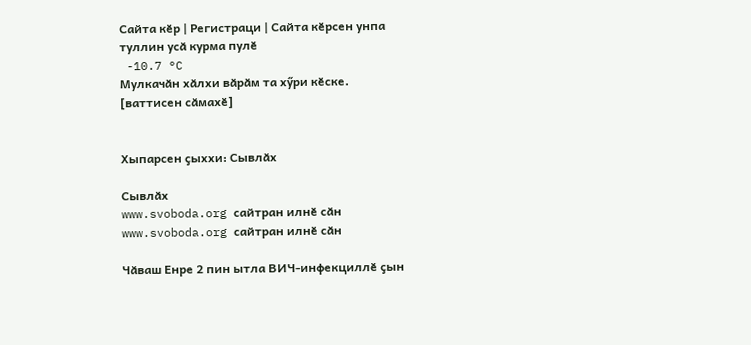Сайта кӗр | Регистраци | Сайта кӗрсен унпа туллин усӑ курма пулӗ
 -10.7 °C
Мулкачӑн хӑлхи вӑрӑм та хӳри кӗске.
[ваттисен сӑмахӗ]


Хыпарсен ҫыххи: Сывлӑх

Сывлӑх
www.svoboda.org сайтран илнӗ сӑн
www.svoboda.org сайтран илнӗ сӑн

Чӑваш Енре 2 пин ытла ВИЧ-инфекциллӗ ҫын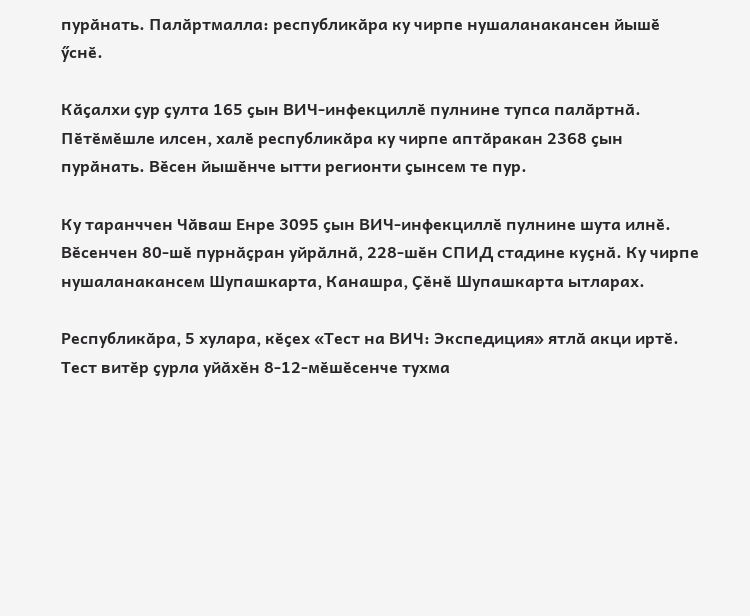пурӑнать. Палӑртмалла: республикӑра ку чирпе нушаланакансен йышӗ ӳснӗ.

Кӑҫалхи ҫур ҫулта 165 ҫын ВИЧ-инфекциллӗ пулнине тупса палӑртнӑ. Пӗтӗмӗшле илсен, халӗ республикӑра ку чирпе аптӑракан 2368 ҫын пурӑнать. Вӗсен йышӗнче ытти регионти ҫынсем те пур.

Ку таранччен Чӑваш Енре 3095 ҫын ВИЧ-инфекциллӗ пулнине шута илнӗ. Вӗсенчен 80-шӗ пурнӑҫран уйрӑлнӑ, 228-шӗн СПИД стадине куҫнӑ. Ку чирпе нушаланакансем Шупашкарта, Канашра, Ҫӗнӗ Шупашкарта ытларах.

Республикӑра, 5 хулара, кӗҫех «Тест на ВИЧ: Экспедиция» ятлӑ акци иртӗ. Тест витӗр ҫурла уйӑхӗн 8-12-мӗшӗсенче тухма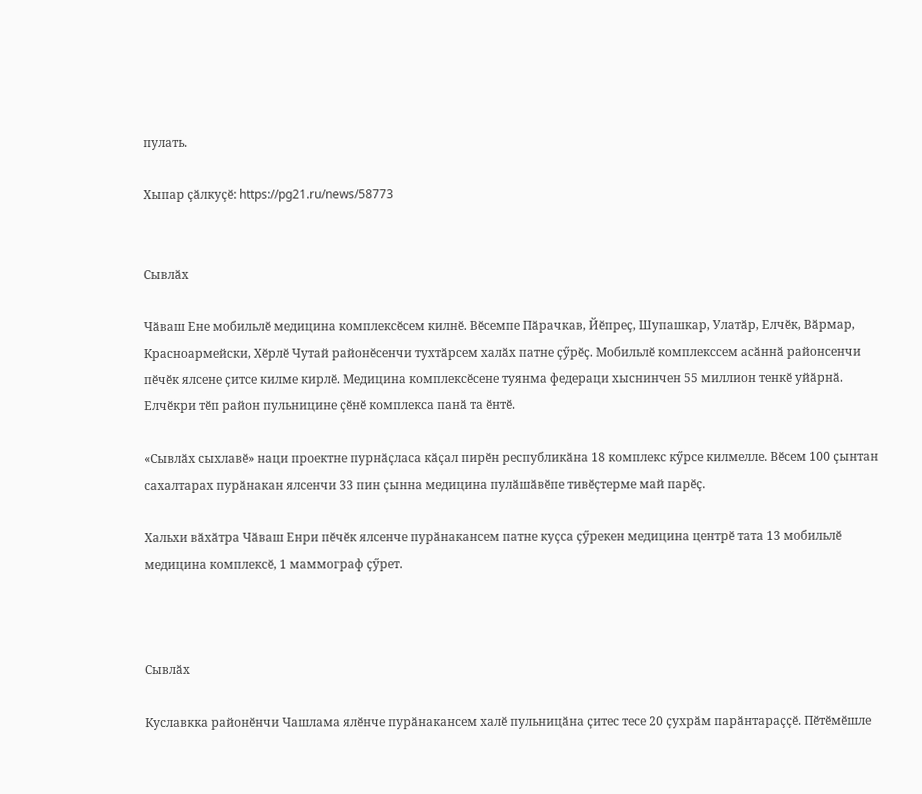пулать.

Хыпар ҫӑлкуҫӗ: https://pg21.ru/news/58773


Сывлӑх

Чӑваш Ене мобильлӗ медицина комплексӗсем килнӗ. Вӗсемпе Пӑрачкав, Йӗпреҫ, Шупашкар, Улатӑр, Елчӗк, Вӑрмар, Красноармейски, Хӗрлӗ Чутай районӗсенчи тухтӑрсем халӑх патне ҫӳрӗҫ. Мобильлӗ комплекссем асӑннӑ районсенчи пӗчӗк ялсене ҫитсе килме кирлӗ. Медицина комплексӗсене туянма федераци хыснинчен 55 миллион тенкӗ уйӑрнӑ. Елчӗкри тӗп район пульницине ҫӗнӗ комплекса панӑ та ӗнтӗ.

«Сывлӑх сыхлавӗ» наци проектне пурнӑҫласа кӑҫал пирӗн республикӑна 18 комплекс кӳрсе килмелле. Вӗсем 100 ҫынтан сахалтарах пурӑнакан ялсенчи 33 пин ҫынна медицина пулӑшӑвӗпе тивӗҫтерме май парӗҫ.

Хальхи вӑхӑтра Чӑваш Енри пӗчӗк ялсенче пурӑнакансем патне куҫса ҫӳрекен медицина центрӗ тата 13 мобильлӗ медицина комплексӗ, 1 маммограф ҫӳрет.



Сывлӑх

Куславкка районӗнчи Чашлама ялӗнче пурӑнакансем халӗ пульницӑна ҫитес тесе 20 ҫухрӑм парӑнтараҫҫӗ. Пӗтӗмӗшле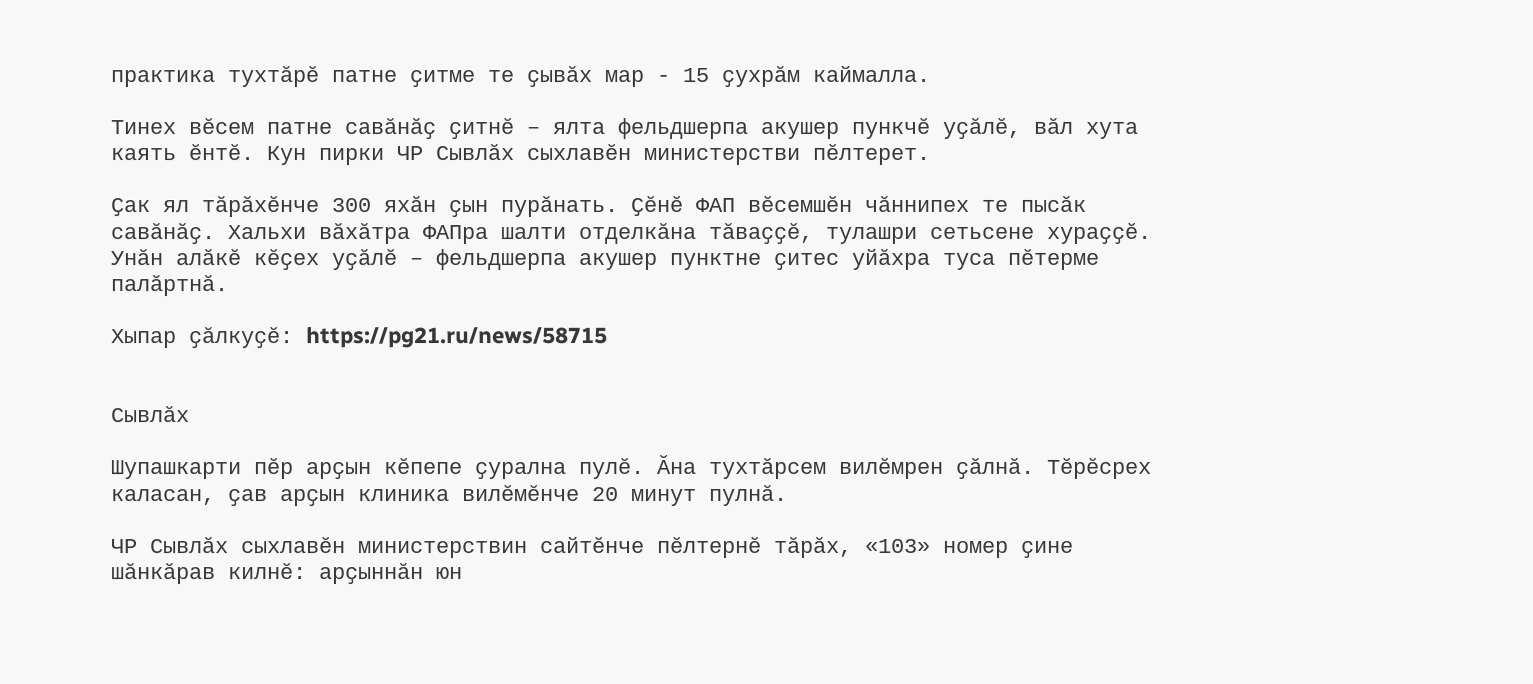практика тухтӑрӗ патне ҫитме те ҫывӑх мар - 15 ҫухрӑм каймалла.

Тинех вӗсем патне савӑнӑҫ ҫитнӗ – ялта фельдшерпа акушер пункчӗ уҫӑлӗ, вӑл хута каять ӗнтӗ. Кун пирки ЧР Сывлӑх сыхлавӗн министерстви пӗлтерет.

Ҫак ял тӑрӑхӗнче 300 яхӑн ҫын пурӑнать. Ҫӗнӗ ФАП вӗсемшӗн чӑннипех те пысӑк савӑнӑҫ. Хальхи вӑхӑтра ФАПра шалти отделкӑна тӑваҫҫӗ, тулашри сетьсене хураҫҫӗ. Унӑн алӑкӗ кӗҫех уҫӑлӗ – фельдшерпа акушер пунктне ҫитес уйӑхра туса пӗтерме палӑртнӑ.

Хыпар ҫӑлкуҫӗ: https://pg21.ru/news/58715


Сывлӑх

Шупашкарти пӗр арҫын кӗпепе ҫурална пулӗ. Ӑна тухтӑрсем вилӗмрен ҫӑлнӑ. Тӗрӗсрех каласан, ҫав арҫын клиника вилӗмӗнче 20 минут пулнӑ.

ЧР Сывлӑх сыхлавӗн министерствин сайтӗнче пӗлтернӗ тӑрӑх, «103» номер ҫине шӑнкӑрав килнӗ: арҫыннӑн юн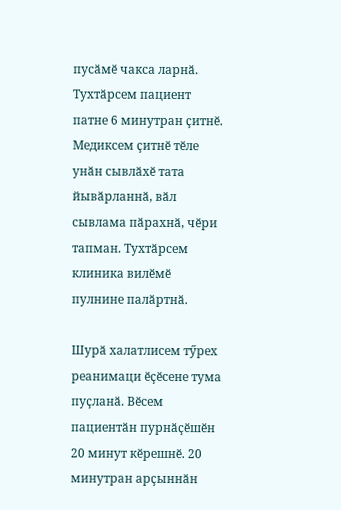пусӑмӗ чакса ларнӑ. Тухтӑрсем пациент патне 6 минутран ҫитнӗ. Медиксем ҫитнӗ тӗле унӑн сывлӑхӗ тата йывӑрланнӑ, вӑл сывлама пӑрахнӑ, чӗри тапман. Тухтӑрсем клиника вилӗмӗ пулнине палӑртнӑ.

Шурӑ халатлисем тӳрех реанимаци ӗҫӗсене тума пуҫланӑ. Вӗсем пациентӑн пурнӑҫӗшӗн 20 минут кӗрешнӗ. 20 минутран арҫыннӑн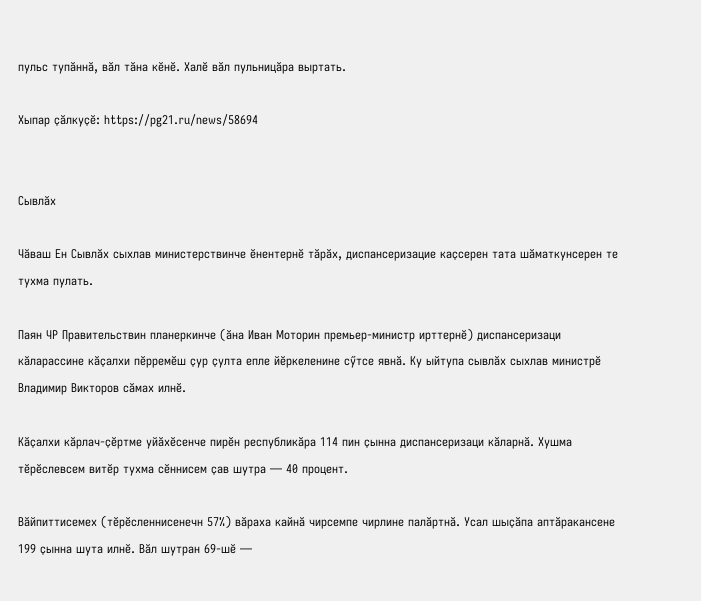пульс тупӑннӑ, вӑл тӑна кӗнӗ. Халӗ вӑл пульницӑра выртать.

Хыпар ҫӑлкуҫӗ: https://pg21.ru/news/58694


Сывлӑх

Чӑваш Ен Сывлӑх сыхлав министерствинче ӗнентернӗ тӑрӑх, диспансеризацие каҫсерен тата шӑматкунсерен те тухма пулать.

Паян ЧР Правительствин планеркинче (ӑна Иван Моторин премьер-министр ирттернӗ) диспансеризаци кӑларассине кӑҫалхи пӗрремӗш ҫур ҫулта епле йӗркеленине сӳтсе явнӑ. Ку ыйтупа сывлӑх сыхлав министрӗ Владимир Викторов сӑмах илнӗ.

Кӑҫалхи кӑрлач-ҫӗртме уйӑхӗсенче пирӗн республикӑра 114 пин ҫынна диспансеризаци кӑларнӑ. Хушма тӗрӗслевсем витӗр тухма сӗннисем ҫав шутра — 40 процент.

Вӑйпиттисемех (тӗрӗсленнисенечн 57%) вӑраха кайнӑ чирсемпе чирлине палӑртнӑ. Усал шыҫӑпа аптӑракансене 199 ҫынна шута илнӗ. Вӑл шутран 69-шӗ —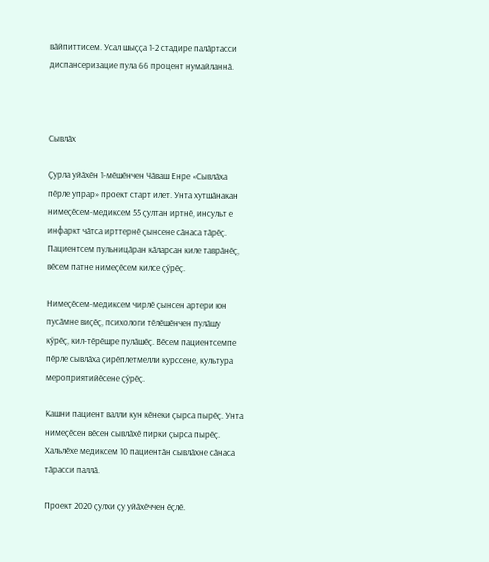вӑйпиттисем. Усал шыҫҫа 1-2 стадире палӑртасси диспансеризацие пула 66 процент нумайланнӑ.



Сывлӑх

Ҫурла уйӑхӗн 1-мӗшӗнчен Чӑваш Енре «Сывлӑха пӗрле упрар» проект старт илет. Унта хутшӑнакан нимеҫӗсем-медиксем 55 ҫултан иртнӗ, инсульт е инфаркт чӑтса ирттернӗ ҫынсене сӑнаса тӑрӗҫ. Пациентсем пульницӑран кӑларсан киле таврӑнӗҫ, вӗсем патне нимеҫӗсем килсе ҫӳрӗҫ.

Нимеҫӗсем-медиксем чирлӗ ҫынсен артери юн пусӑмне виҫӗҫ, психологи тӗлӗшӗнчен пулӑшу кӳрӗҫ, кил-тӗрӗшре пулӑшӗҫ. Вӗсем пациентсемпе пӗрле сывлӑха ҫирӗплетмелли курссене, культура мероприятийӗсене ҫӳрӗҫ.

Кашни пациент валли кун кӗнеки ҫырса пырӗҫ. Унта нимеҫӗсен вӗсен сывлӑхӗ пирки ҫырса пырӗҫ. Хальлӗхе медиксем 10 пациентӑн сывлӑхне сӑнаса тӑрасси паллӑ.

Проект 2020 ҫулхи ҫу уйӑхӗччен ӗҫлӗ.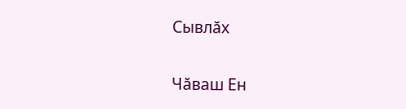Сывлӑх

Чӑваш Ен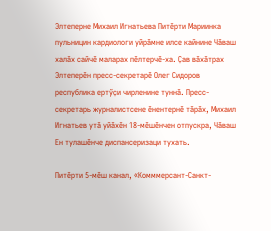Элтеперне Михаил Игнатьева Питӗрти Мариинка пульницин кардиологи уйрӑмне илсе кайнине Чӑваш халӑх сайчӗ маларах пӗлтерчӗ-ха. Ҫав вӑхӑтрах Элтеперӗн пресс-секретарӗ Олег Сидоров республика ертӳҫи чирленине туннӑ. Пресс-секретарь журналистсене ӗнентернӗ тӑрӑх, Михаил Игнатьев утӑ уйӑхӗн 18-мӗшӗнчен отпускра, Чӑваш Ен тулашӗнче диспансеризаци тухать.

Питӗрти 5-мӗш канал, «Комммерсант-Санкт-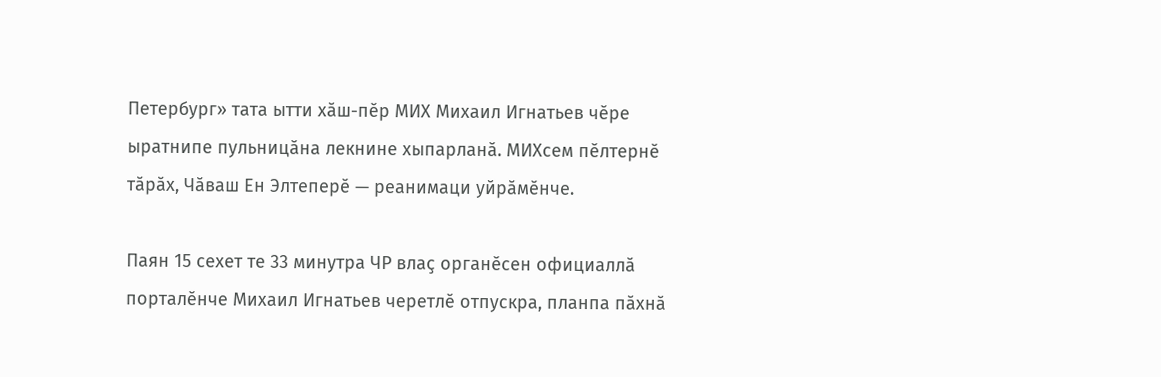Петербург» тата ытти хӑш-пӗр МИХ Михаил Игнатьев чӗре ыратнипе пульницӑна лекнине хыпарланӑ. МИХсем пӗлтернӗ тӑрӑх, Чӑваш Ен Элтеперӗ — реанимаци уйрӑмӗнче.

Паян 15 сехет те 33 минутра ЧР влаҫ органӗсен официаллӑ порталӗнче Михаил Игнатьев черетлӗ отпускра, планпа пӑхнӑ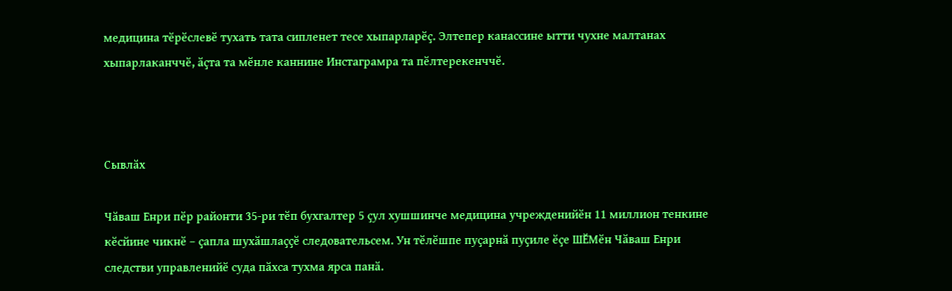медицина тӗрӗслевӗ тухать тата сипленет тесе хыпарларӗҫ. Элтепер канассине ытти чухне малтанах хыпарлаканччӗ, ӑҫта та мӗнле каннине Инстаграмра та пӗлтерекенччӗ.



Сывлӑх

Чӑваш Енри пӗр районти 35-ри тӗп бухгалтер 5 ҫул хушшинче медицина учрежденийӗн 11 миллион тенкине кӗсйине чикнӗ – ҫапла шухӑшлаҫҫӗ следовательсем. Ун тӗлӗшпе пуҫарнӑ пуҫиле ӗҫе ШӖМӗн Чӑваш Енри следстви управленийӗ суда пӑхса тухма ярса панӑ.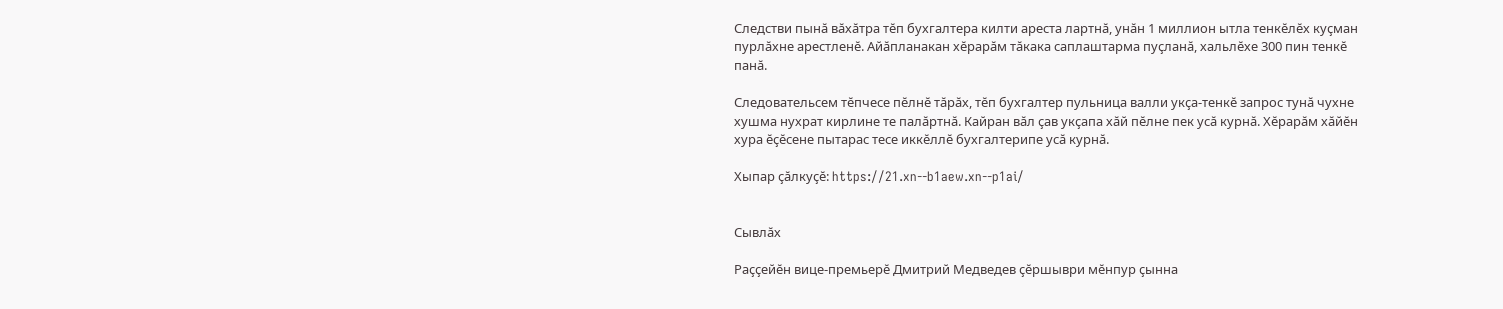Следстви пынӑ вӑхӑтра тӗп бухгалтера килти ареста лартнӑ, унӑн 1 миллион ытла тенкӗлӗх куҫман пурлӑхне арестленӗ. Айӑпланакан хӗрарӑм тӑкака саплаштарма пуҫланӑ, хальлӗхе 300 пин тенкӗ панӑ.

Следовательсем тӗпчесе пӗлнӗ тӑрӑх, тӗп бухгалтер пульница валли укҫа-тенкӗ запрос тунӑ чухне хушма нухрат кирлине те палӑртнӑ. Кайран вӑл ҫав укҫапа хӑй пӗлне пек усӑ курнӑ. Хӗрарӑм хӑйӗн хура ӗҫӗсене пытарас тесе иккӗллӗ бухгалтерипе усӑ курнӑ.

Хыпар ҫӑлкуҫӗ: https://21.xn--b1aew.xn--p1ai/


Сывлӑх

Раҫҫейӗн вице-премьерӗ Дмитрий Медведев ҫӗршыври мӗнпур ҫынна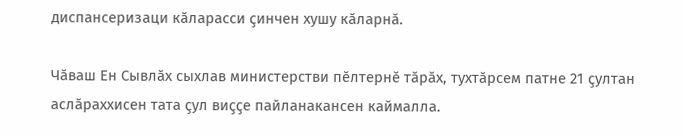диспансеризаци кӑларасси ҫинчен хушу кӑларнӑ.

Чӑваш Ен Сывлӑх сыхлав министерстви пӗлтернӗ тӑрӑх, тухтӑрсем патне 21 ҫултан аслӑраххисен тата ҫул виҫҫе пайланакансен каймалла.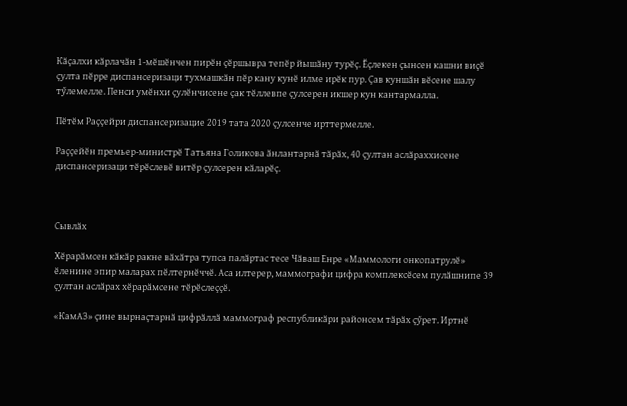Кӑҫалхи кӑрлачӑн 1-мӗшӗнчен пирӗн ҫӗршывра тепӗр йышӑну турӗҫ. Ӗҫлекен ҫынсен кашни виҫӗ ҫулта пӗрре диспансеризаци тухмашкӑн пӗр кану кунӗ илме ирӗк пур. Ҫав куншӑн вӗсене шалу тӳлемелле. Пенси умӗнхи ҫулӗнчисене ҫак тӗллевпе ҫулсерен икшер кун кантармалла.

Пӗтӗм Раҫҫейри диспансеризацие 2019 тата 2020 ҫулсенче ирттермелле.

Раҫҫейӗн премьер-министрӗ Татьяна Голикова ӑнлантарнӑ тӑрӑх, 40 ҫултан аслӑраххисене диспансеризаци тӗрӗслевӗ витӗр ҫулсерен кӑларӗҫ.



Сывлӑх

Хӗрарӑмсен кӑкӑр ракне вӑхӑтра тупса палӑртас тесе Чӑваш Енре «Маммологи онкопатрулӗ» ӗленине эпир маларах пӗлтернӗччӗ. Аса илтерер, маммографи цифра комплексӗсем пулӑшнипе 39 ҫултан аслӑрах хӗрарӑмсене тӗрӗслеҫҫӗ.

«КамАЗ» ҫине вырнаҫтарнӑ цифрӑллӑ маммограф республикӑри районсем тӑрӑх ҫӳрет. Иртнӗ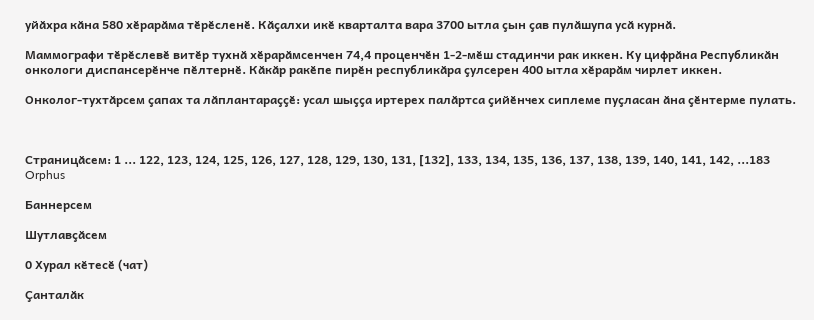уйӑхра кӑна 580 хӗрарӑма тӗрӗсленӗ. Кӑҫалхи икӗ кварталта вара 3700 ытла ҫын ҫав пулӑшупа усӑ курнӑ.

Маммографи тӗрӗслевӗ витӗр тухнӑ хӗрарӑмсенчен 74,4 проценчӗн 1-2-мӗш стадинчи рак иккен. Ку цифрӑна Республикӑн онкологи диспансерӗнче пӗлтернӗ. Кӑкӑр ракӗпе пирӗн республикӑра ҫулсерен 400 ытла хӗрарӑм чирлет иккен.

Онколог-тухтӑрсем ҫапах та лӑплантараҫҫӗ: усал шыҫҫа иртерех палӑртса ҫийӗнчех сиплеме пуҫласан ӑна ҫӗнтерме пулать.



Страницӑсем: 1 ... 122, 123, 124, 125, 126, 127, 128, 129, 130, 131, [132], 133, 134, 135, 136, 137, 138, 139, 140, 141, 142, ...183
Orphus

Баннерсем

Шутлавҫӑсем

0 Хурал кӗтесӗ (чат)

Ҫанталӑк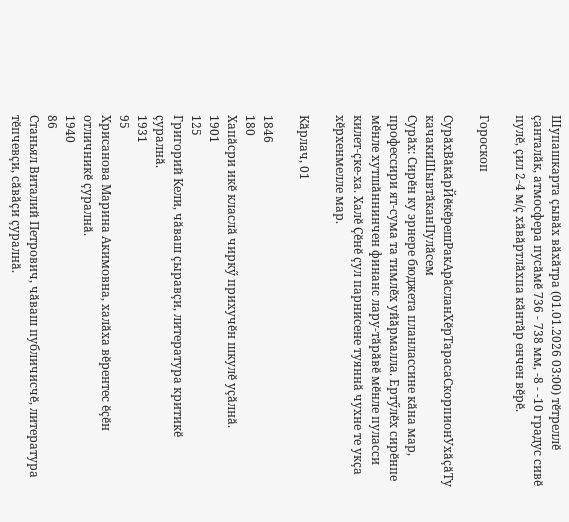Шупашкарта ҫывӑх вӑхӑтра (01.01.2026 03:00) тӗтреллӗ ҫанталӑк, атмосфера пусӑмӗ 736 - 738 мм, -8 - -10 градус сивӗ пулӗ, ҫил 2-4 м/ҫ хӑвӑртлӑхпа кӑнтӑр енчен вӗрӗ.

Гороскоп

СурӑхВӑкӑрЙӗкӗрешРакАрӑсланХӗрТарасаСкорпионУхӑҫӑТу качакиШывтӑканПулӑсем
Сурӑх: Сирӗн ку эрнере бюджета планлассине кӑна мар, профессири ят-сума та тимлӗх уйӑрмалла. Ертӳлӗх сирӗнпе мӗнле хутшӑннинчен финанс лару-тӑрӑвӗ мӗнле пуласси килет-ҫке-ха. Халӗ Ҫӗнӗ ҫул парнисене туяннӑ чухне те укҫа хӗрхенмелле мар.

Кӑрлач, 01

1846
180
Хапӑсри икӗ класлӑ чиркӳ прихучӗн шкулӗ уҫӑлнӑ.
1901
125
Григорий Кели, чӑваш ҫыравҫи, литература критикӗ ҫуралнӑ.
1931
95
Хрисанова Марина Акимовна, халӑха вӗрентес ӗҫӗн отличникӗ ҫуралнӑ.
1940
86
Станьял Виталий Петрович, чӑваш публичисчӗ, литература тӗпчевҫи, сӑвӑҫи ҫуралнӑ.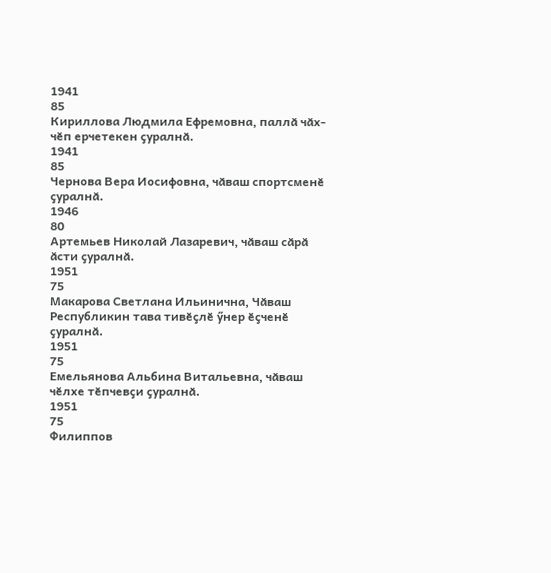1941
85
Кириллова Людмила Ефремовна, паллӑ чӑх-чӗп ерчетекен ҫуралнӑ.
1941
85
Чернова Вера Иосифовна, чӑваш спортсменӗ ҫуралнӑ.
1946
80
Артемьев Николай Лазаревич, чӑваш сӑрӑ ӑсти ҫуралнӑ.
1951
75
Макарова Светлана Ильинична, Чӑваш Республикин тава тивӗҫлӗ ӳнер ӗҫченӗ ҫуралнӑ.
1951
75
Емельянова Альбина Витальевна, чӑваш чӗлхе тӗпчевҫи ҫуралнӑ.
1951
75
Филиппов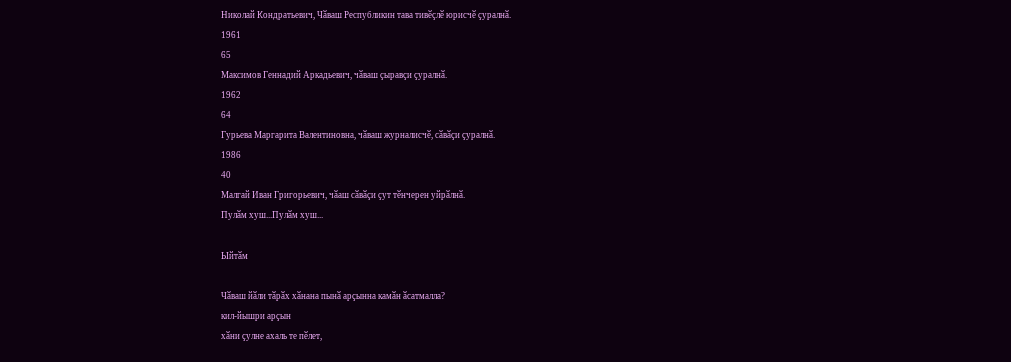Николай Кондратьевич, Чӑваш Республикин тава тивӗҫлӗ юрисчӗ ҫуралнӑ.
1961
65
Максимов Геннадий Аркадьевич, чӑваш ҫыравҫи ҫуралнӑ.
1962
64
Гурьева Маргарита Валентиновна, чӑваш журналисчӗ, сӑвӑҫи ҫуралнӑ.
1986
40
Малгай Иван Григорьевич, чӑаш сӑвӑҫи ҫут тӗнчерен уйрӑлнӑ.
Пулӑм хуш...Пулӑм хуш...

Ыйтӑм

Чӑваш йӑли тӑрӑх хӑнана пынӑ арҫынна камӑн ӑсатмалла?
кил-йышри арҫын
хӑни ҫулне ахаль те пӗлет,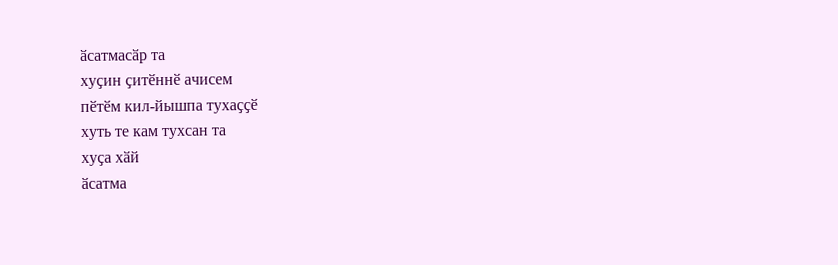ӑсатмасӑр та
хуҫин ҫитӗннӗ ачисем
пӗтӗм кил-йышпа тухаҫҫӗ
хуть те кам тухсан та
хуҫа хӑй
ӑсатма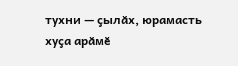тухни — ҫылӑх, юрамасть
хуҫа арӑмӗ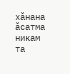хӑнана ӑсатма никам та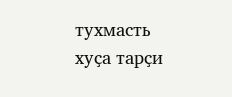тухмасть
хуҫа тарҫи